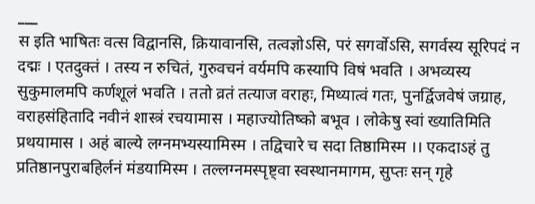___
स इति भाषितः वत्स विद्वानसि, क्रियावानसि, तत्वज्ञोऽसि, परं सगर्वोऽसि, सगर्वस्य सूरिपदं न दद्मः । एतदुक्तं । तस्य न रुचितं, गुरुवचनं वर्यमपि कस्यापि विषं भवति । अभव्यस्य सुकुमालमपि कर्णशूलं भवति । ततो व्रतं तत्याज वराहः, मिथ्यात्वं गतः, पुनर्द्विजवेषं जग्राह, वराहसंहितादि नवीनं शास्त्रं रचयामास । महाज्योतिष्को बभूव । लोकेषु स्वां ख्यातिमिति प्रथयामास । अहं बाल्ये लग्नमभ्यस्यामिस्म । तद्विचारे च सदा तिष्ठामिस्म ।। एकदाऽहं तु प्रतिष्ठानपुराबहिर्लनं मंडयामिस्म । तल्लग्नमस्पृष्ट्वा स्वस्थानमागम, सुप्तः सन् गृहे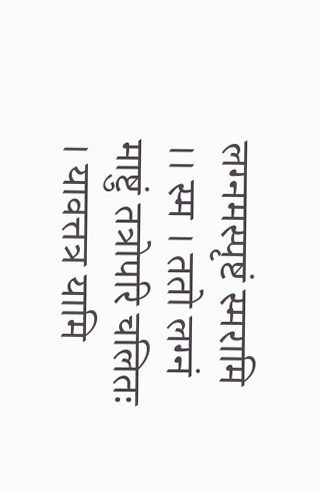लग्नमस्पृष्टं स्मरामि ।। स्म । ततो लग्नं माष्टुं तत्रोपरि चलितः । यावत्तत्र यामि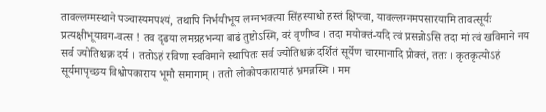तावल्लग्मस्थाने पञ्चास्यमपश्यं, तथापि निर्भयीभूय लग्नभक्त्या सिंहस्याधो हस्तं क्षिप्त्वा, यावल्लग्नमपसारयामि तावत्सूर्यः प्रत्यक्षीभूयावग-वत्स ! तव दृढया लमग्रहभन्या बाढं तुष्टोऽस्मि, वरं वृणीष्व । तदा मयोक्तं-यदि त्वं प्रसन्नोऽसि तदा मां त्वं खविमाने नय सर्व ज्योतिश्चक्र दर्य । ततोऽहं रविणा स्वविमाने स्थापितः सर्व ज्योतिश्चक्रं दर्शितं सूर्येण चारमानादि प्रोक्तं, ततः । कृतकृत्योऽहं सूर्यमापृच्छय विश्वोपकाराय भूमौ समागाम् । ततो लोकोपकारायाहं भ्रमन्नस्मि । मम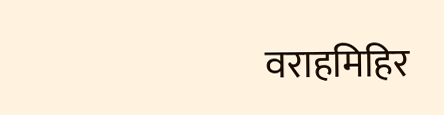वराहमिहिर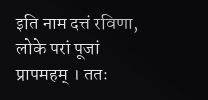इति नाम दत्तं रविणा, लोके परां पूजां प्रापमहम् । ततः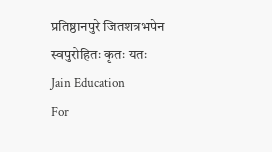प्रतिष्ठानपुरे जितशत्रभपेन स्वपुरोहितः कृतः यतः
Jain Education
For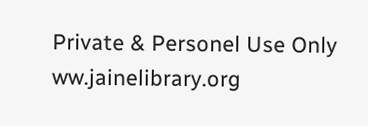Private & Personel Use Only
ww.jainelibrary.org